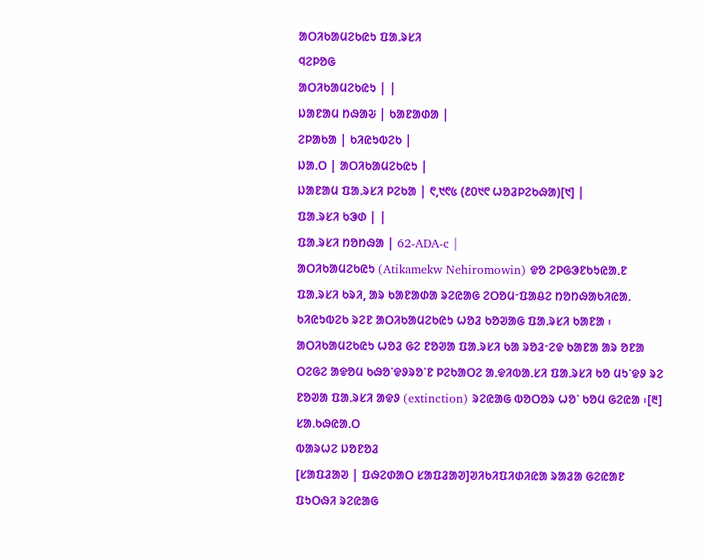ᱟᱛᱤᱠᱟᱢᱮᱠᱭᱩ ᱯᱟᱹᱨᱥᱤ
ᱧᱮᱞᱚᱜ
ᱟᱛᱤᱠᱟᱢᱮᱠᱭᱩ | |
ᱡᱟᱱᱟᱢ ᱴᱷᱟᱶ | ᱠᱟᱱᱟᱰᱟ |
ᱮᱞᱟᱠᱟ | ᱠᱤᱭᱩᱵᱮᱠ |
ᱡᱟᱹᱛ | ᱟᱛᱤᱠᱟᱢᱮᱠᱭᱩ |
ᱡᱟᱱᱟᱢ ᱯᱟᱹᱨᱥᱤ ᱞᱮᱠᱟ | ᱖,᱑᱖᱕ (᱒᱐᱑᱖ ᱦᱚᱲᱞᱮᱠᱷᱟ)[᱑] |
ᱯᱟᱹᱨᱥᱤ ᱠᱳᱰ | |
ᱯᱟᱹᱨᱥᱤ ᱴᱚᱴᱷᱟ | 62-ADA-c |
ᱟᱛᱤᱠᱟᱢᱮᱠᱭᱩ (Atikamekw Nehiromowin) ᱫᱚ ᱮᱞᱜᱳᱱᱠᱩᱭᱟᱹᱱ ᱯᱟᱹᱨᱥᱤ ᱠᱨᱤ, ᱟᱨ ᱠᱟᱱᱟᱰᱟ ᱨᱮᱭᱟᱜ ᱮᱛᱚᱢᱼᱯᱟᱪᱮ ᱴᱚᱴᱷᱟᱠᱤᱭᱟᱹ ᱠᱤᱭᱩᱵᱮᱠ ᱨᱮᱱ ᱟᱛᱤᱠᱟᱢᱮᱠᱭᱩ ᱦᱚᱲ ᱠᱚᱣᱟᱜ ᱯᱟᱹᱨᱥᱤ ᱠᱟᱱᱟ ᱾ ᱟᱛᱤᱠᱟᱢᱮᱠᱭᱩ ᱦᱚᱲ ᱜᱮ ᱱᱚᱣᱟ ᱯᱟᱹᱨᱥᱤ ᱠᱟ ᱨᱚᱲᱼᱮᱫ ᱠᱟᱱᱟ ᱟᱨ ᱚᱱᱟ ᱛᱮᱜᱮ ᱟᱫᱚᱢ ᱠᱷᱚᱸᱫᱽᱨᱚᱸᱱ ᱞᱮᱠᱟᱛᱮ ᱟᱹᱫᱤᱵᱟᱹᱥᱤ ᱯᱟᱹᱨᱥᱤ ᱠᱚ ᱢᱩᱸᱫᱽ ᱨᱮ ᱱᱚᱣᱟ ᱯᱟᱹᱨᱥᱤ ᱟᱫᱽ (extinction) ᱨᱮᱭᱟᱜ ᱵᱚᱛᱚᱨ ᱦᱚᱸ ᱠᱚᱢ ᱜᱮᱭᱟ ᱾[᱓]
ᱥᱟᱹᱠᱷᱭᱟᱹᱛ
ᱵᱟᱨᱦᱮ ᱡᱚᱱᱚᱲ
[ᱥᱟᱯᱲᱟᱣ | ᱯᱷᱮᱰᱟᱛ ᱥᱟᱯᱲᱟᱣ]ᱣᱤᱠᱤᱯᱤᱰᱤᱭᱟ ᱨᱟᱲᱟ ᱜᱮᱭᱟᱱ ᱯᱩᱛᱷᱤ ᱨᱮᱭᱟᱜ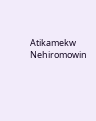Atikamekw Nehiromowin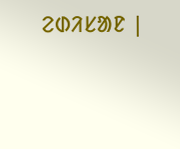ᱮᱰᱤᱥᱟᱱ |